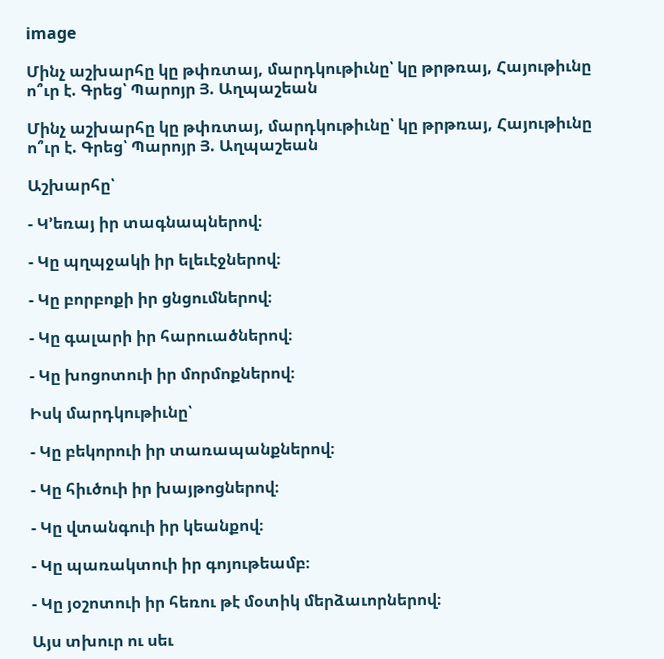image

Մինչ աշխարհը կը թփռտայ, մարդկութիւնը՝ կը թրթռայ, Հայութիւնը ո՞ւր է. Գրեց՝ Պարոյր Յ. Աղպաշեան

Մինչ աշխարհը կը թփռտայ, մարդկութիւնը՝ կը թրթռայ, Հայութիւնը ո՞ւր է. Գրեց՝ Պարոյր Յ. Աղպաշեան

Աշխարհը՝

- Կ’եռայ իր տագնապներով։

- Կը պղպջակի իր ելեւէջներով։

- Կը բորբոքի իր ցնցումներով։

- Կը գալարի իր հարուածներով։

- Կը խոցոտուի իր մորմոքներով։

Իսկ մարդկութիւնը՝

- Կը բեկորուի իր տառապանքներով։

- Կը հիւծուի իր խայթոցներով։

- Կը վտանգուի իր կեանքով։

- Կը պառակտուի իր գոյութեամբ։

- Կը յօշոտուի իր հեռու թէ մօտիկ մերձաւորներով։

Այս տխուր ու սեւ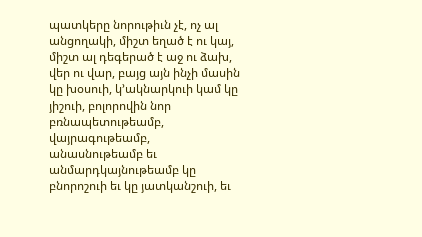պատկերը նորութիւն չէ, ոչ ալ անցողակի, միշտ եղած է ու կայ, միշտ ալ դեգերած է աջ ու ձախ, վեր ու վար, բայց այն ինչի մասին կը խօսուի, կ’ակնարկուի կամ կը յիշուի, բոլորովին նոր բռնապետութեամբ, վայրագութեամբ, անասնութեամբ եւ անմարդկայնութեամբ կը բնորոշուի եւ կը յատկանշուի, եւ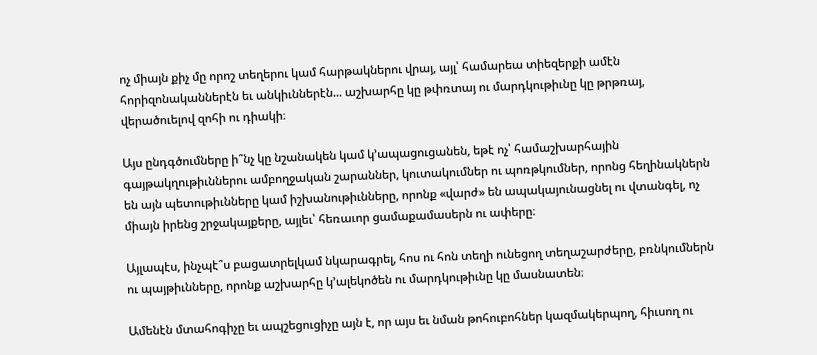ոչ միայն քիչ մը որոշ տեղերու կամ հարթակներու վրայ, այլ՝ համարեա տիեզերքի ամէն հորիզոնականներէն եւ անկիւններէն... աշխարհը կը թփռտայ ու մարդկութիւնը կը թրթռայ, վերածուելով զոհի ու դիակի։

Այս ընդգծումները ի՞նչ կը նշանակեն կամ կ’ապացուցանեն, եթէ ոչ՝ համաշխարհային գայթակղութիւններու ամբողջական շարաններ, կուտակումներ ու պոռթկումներ, որոնց հեղինակներն են այն պետութիւնները կամ իշխանութիւնները, որոնք «վարժ» են ապակայունացնել ու վտանգել, ոչ միայն իրենց շրջակայքերը, այլեւ՝ հեռաւոր ցամաքամասերն ու ափերը։

Այլապէս, ինչպէ՞ս բացատրելկամ նկարագրել, հոս ու հոն տեղի ունեցող տեղաշարժերը, բռնկումներն ու պայթիւնները, որոնք աշխարհը կ’ալեկոծեն ու մարդկութիւնը կը մասնատեն։

Ամենէն մտահոգիչը եւ ապշեցուցիչը այն է, որ այս եւ նման թոհուբոհներ կազմակերպող, հիւսող ու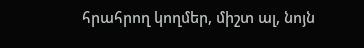հրահրող կողմեր, միշտ ալ, նոյն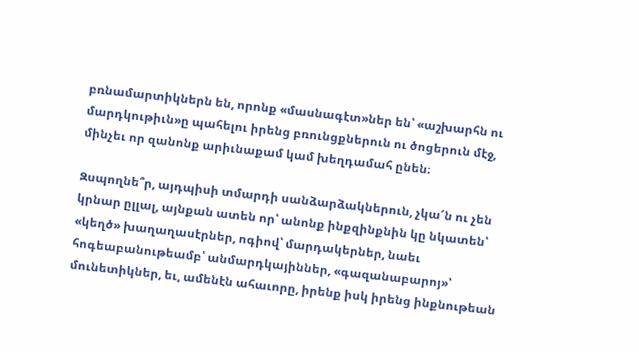բռնամարտիկներն են, որոնք «մասնագէտ»ներ են՝ «աշխարհն ու մարդկութիւն»ը պահելու իրենց բռունցքներուն ու ծոցերուն մէջ, մինչեւ որ զանոնք արիւնաքամ կամ խեղդամահ ընեն։

Զսպողնե՞ր, այդպիսի տմարդի սանձարձակներուն, չկա՜ն ու չեն կրնար ըլլալ, այնքան ատեն որ՝ անոնք ինքզինքնին կը նկատեն՝ «կեղծ» խաղաղասէրներ, ոգիով՝ մարդակերներ, նաեւ հոգեաբանութեամբ՝ անմարդկայիններ, «գազանաբարոյ»՝ մունետիկներ, եւ, ամենէն ահաւորը, իրենք իսկ իրենց ինքնութեան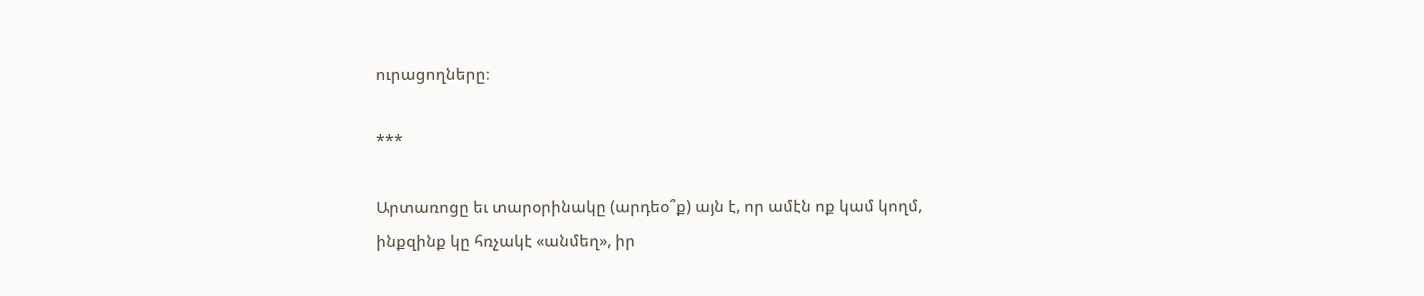ուրացողները։

***

Արտառոցը եւ տարօրինակը (արդեօ՞ք) այն է, որ ամէն ոք կամ կողմ, ինքզինք կը հռչակէ «անմեղ», իր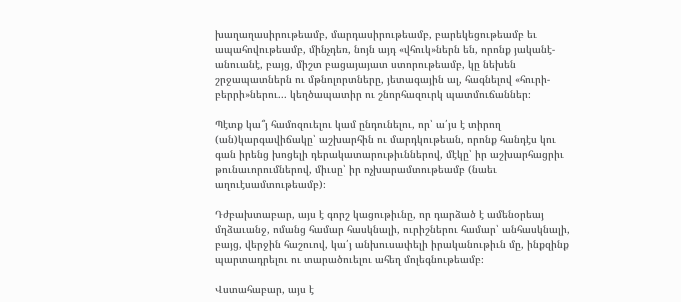խաղաղասիրութեամբ, մարդասիրութեամբ, բարեկեցութեամբ եւ ապահովութեամբ, մինչդեռ, նոյն այդ «վհուկ»ներն են, որոնք յականէ-անուանէ, բայց, միշտ բացայայատ ստորութեամբ, կը նեխեն շրջապատներն ու մթնոլորտները, յետագային ալ, հագնելով «հուրի-բերրի»ներու... կեղծապատիր ու շնորհազուրկ պատմուճաններ։

Պէտք կա՞յ համոզուելու կամ ընդունելու, որ՝ ա՛յս է տիրող (ան)կարգավիճակը՝ աշխարհին ու մարդկութեան, որոնք հանդէս կու գան իրենց խոցելի դերակատարութիւններով, մէկը՝ իր աշխարհացրիւ թունաւորումներով, միւսը՝ իր ոչխարամտութեամբ (նաեւ աղուէսամտութեամբ)։

Դժբախտաբար, այս է գորշ կացութիւնը, որ դարձած է ամենօրեայ մղձաւանջ, ոմանց համար հասկնալի, ուրիշներու համար՝ անհասկնալի, բայց, վերջին հաշուով, կա՛յ անխուսափելի իրականութիւն մը, ինքզինք պարտադրելու ու տարածուելու ահեղ մոլեգնութեամբ։

Վստահաբար, այս է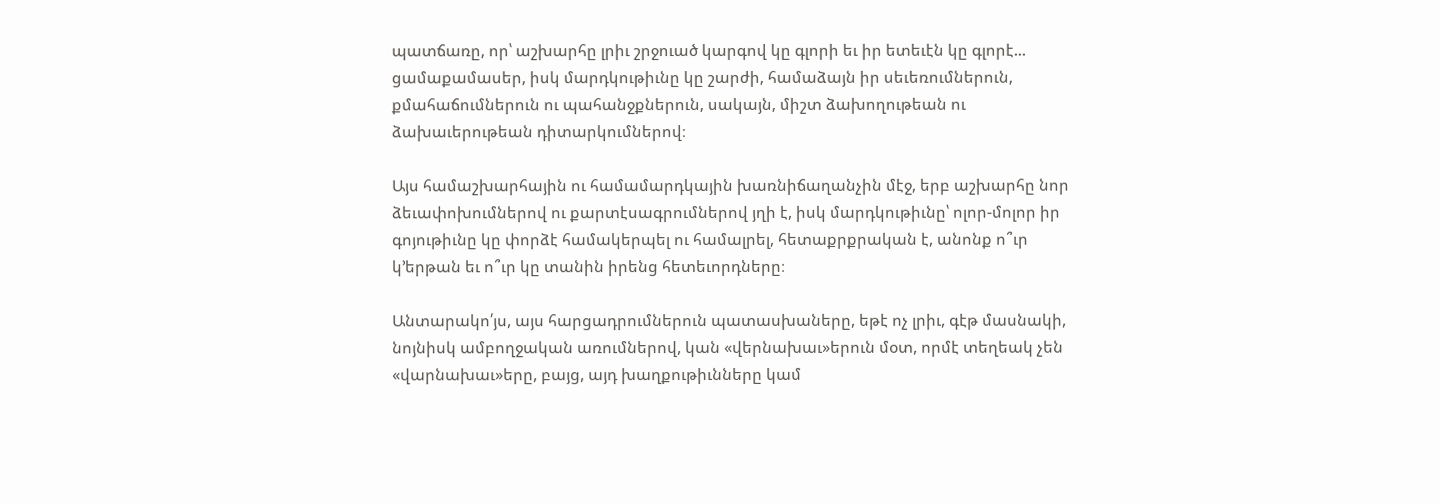պատճառը, որ՝ աշխարհը լրիւ շրջուած կարգով կը գլորի եւ իր ետեւէն կը գլորէ... ցամաքամասեր, իսկ մարդկութիւնը կը շարժի, համաձայն իր սեւեռումներուն, քմահաճումներուն ու պահանջքներուն, սակայն, միշտ ձախողութեան ու ձախաւերութեան դիտարկումներով։

Այս համաշխարհային ու համամարդկային խառնիճաղանչին մէջ, երբ աշխարհը նոր ձեւափոխումներով ու քարտէսագրումներով յղի է, իսկ մարդկութիւնը՝ ոլոր-մոլոր իր գոյութիւնը կը փորձէ համակերպել ու համալրել, հետաքրքրական է, անոնք ո՞ւր կ’երթան եւ ո՞ւր կը տանին իրենց հետեւորդները։

Անտարակո՛յս, այս հարցադրումներուն պատասխաները, եթէ ոչ լրիւ, գէթ մասնակի, նոյնիսկ ամբողջական առումներով, կան «վերնախաւ»երուն մօտ, որմէ տեղեակ չեն «վարնախաւ»երը, բայց, այդ խաղքութիւնները կամ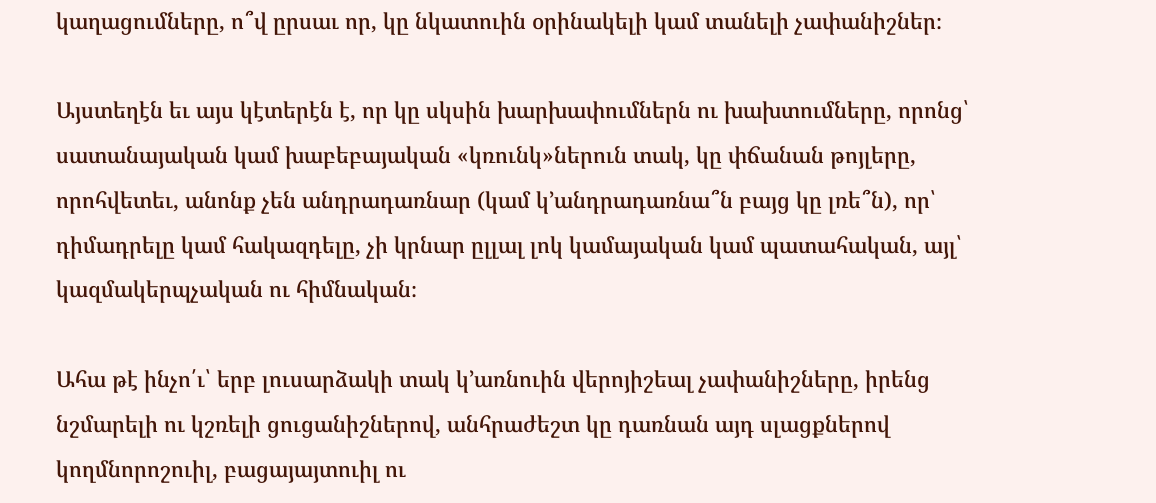կաղացումները, ո՞վ ըրսաւ որ, կը նկատուին օրինակելի կամ տանելի չափանիշներ։

Այստեղէն եւ այս կէտերէն է, որ կը սկսին խարխափումներն ու խախտումները, որոնց՝ սատանայական կամ խաբեբայական «կռունկ»ներուն տակ, կը փճանան թոյլերը, որոհվետեւ, անոնք չեն անդրադառնար (կամ կ’անդրադառնա՞ն բայց կը լռե՞ն), որ՝ դիմադրելը կամ հակազդելը, չի կրնար ըլլալ լոկ կամայական կամ պատահական, այլ՝ կազմակերպչական ու հիմնական։

Ահա թէ ինչո՛ւ՝ երբ լուսարձակի տակ կ’առնուին վերոյիշեալ չափանիշները, իրենց նշմարելի ու կշռելի ցուցանիշներով, անհրաժեշտ կը դառնան այդ սլացքներով կողմնորոշուիլ, բացայայտուիլ ու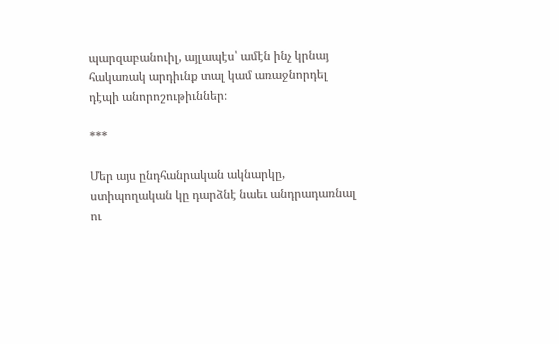պարզաբանուիլ, այլապէս՝ ամէն ինչ կրնայ հակառակ արդիւնք տալ կամ առաջնորդել դէպի անորոշութիւններ։

***

Մեր այս ընդհանրական ակնարկը, ստիպողական կը դարձնէ նաեւ անդրադառնալ ու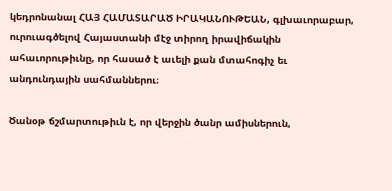կեդրոնանալ ՀԱՅ ՀԱՄԱՏԱՐԱԾ ԻՐԱԿԱՆՈՒԹԵԱՆ, գլխաւորաբար, ուրուագծելով Հայաստանի մէջ տիրող իրավիճակին ահաւորութիւնը, որ հասած է աւելի քան մտահոգիչ եւ անդունդային սահմաններու։

Ծանօթ ճշմարտութիւն է, որ վերջին ծանր ամիսներուն,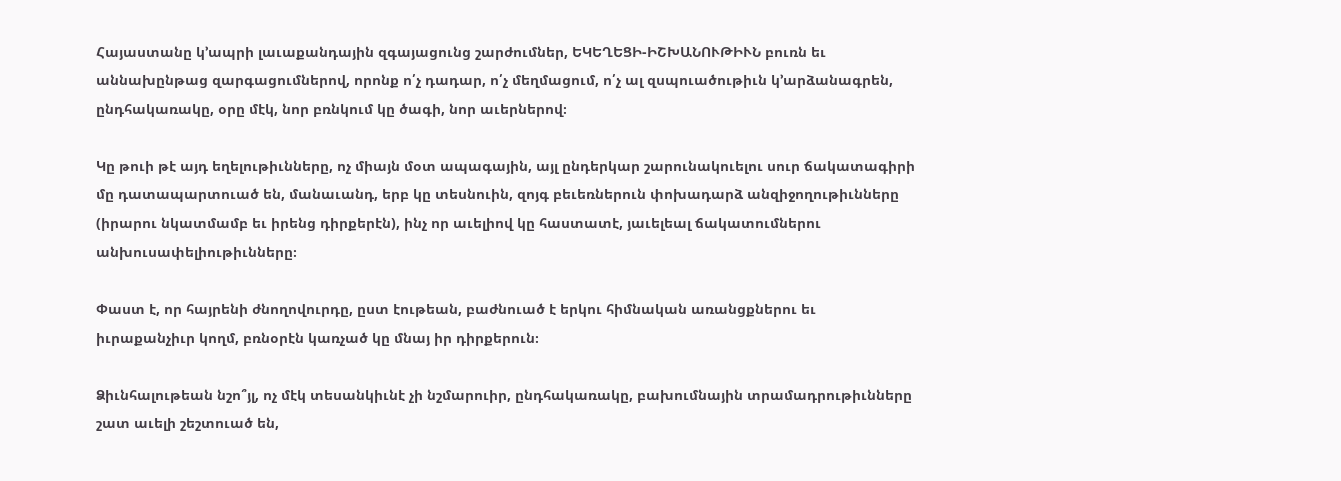Հայաստանը կ’ապրի լաւաքանդային զգայացունց շարժումներ, ԵԿԵՂԵՑԻ-ԻՇԽԱՆՈՒԹԻՒՆ բուռն եւ աննախընթաց զարգացումներով, որոնք ո՛չ դադար, ո՛չ մեղմացում, ո՛չ ալ զսպուածութիւն կ’արձանագրեն, ընդհակառակը, օրը մէկ, նոր բռնկում կը ծագի, նոր աւերներով։

Կը թուի թէ այդ եղելութիւնները, ոչ միայն մօտ ապագային, այլ ընդերկար շարունակուելու սուր ճակատագիրի մը դատապարտուած են, մանաւանդ, երբ կը տեսնուին, զոյգ բեւեռներուն փոխադարձ անզիջողութիւնները (իրարու նկատմամբ եւ իրենց դիրքերէն), ինչ որ աւելիով կը հաստատէ, յաւելեալ ճակատումներու անխուսափելիութիւնները։

Փաստ է, որ հայրենի ժնողովուրդը, ըստ էութեան, բաժնուած է երկու հիմնական առանցքներու եւ իւրաքանչիւր կողմ, բռնօրէն կառչած կը մնայ իր դիրքերուն։

Ձիւնհալութեան նշո՞յլ, ոչ մէկ տեսանկիւնէ չի նշմարուիր, ընդհակառակը, բախումնային տրամադրութիւնները շատ աւելի շեշտուած են,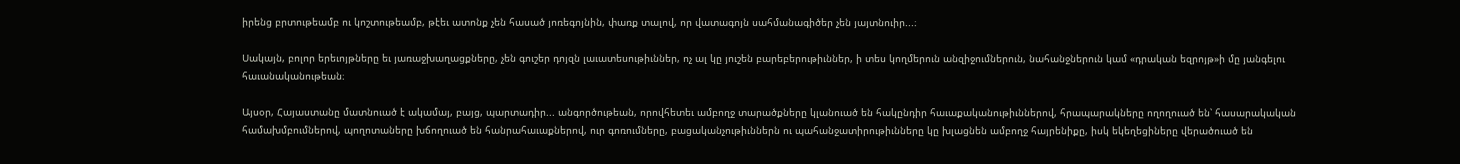իրենց բրտութեամբ ու կոշտութեամբ, թէեւ ատոնք չեն հասած յոռեգոյնին, փառք տալով, որ վատագոյն սահմանագիծեր չեն յայտնուիր...։

Սակայն, բոլոր երեւոյթները եւ յառաջխաղացքները, չեն գուշեր դոյզն լաւատեսութիւններ, ոչ ալ կը յուշեն բարեբերութիւններ, ի տես կողմերուն անզիջումներուն, նահանջներուն կամ «դրական եզրոյթ»ի մը յանգելու հաւանականութեան։

Այսօր, Հայաստանը մատնուած է ակամայ, բայց, պարտադիր... անգործութեան, որովհետեւ ամբողջ տարածքները կլանուած են հակընդիր հաւաքականութիւններով, հրապարակները ողողուած են՝ հասարակական համախմբումներով, պողոտաները խճողուած են հանրահաւաքներով, ուր գոռումները, բացականչութիւններն ու պահանջատիրութիւնները կը խլացնեն ամբողջ հայրենիքը, իսկ եկեղեցիները վերածուած են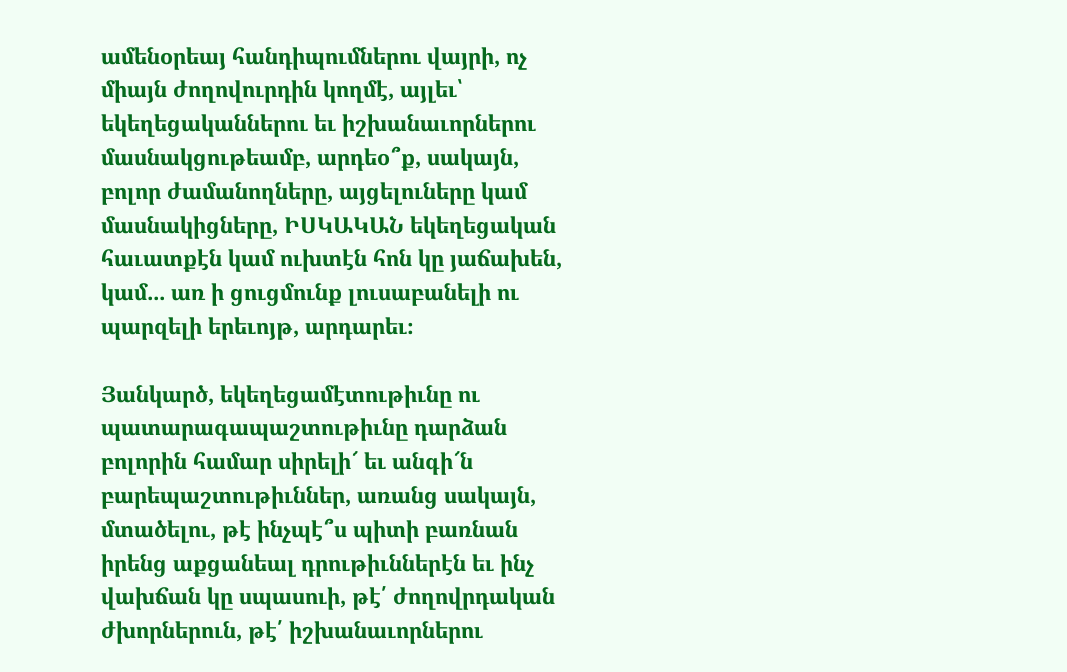ամենօրեայ հանդիպումներու վայրի, ոչ միայն ժողովուրդին կողմէ, այլեւ՝ եկեղեցականներու եւ իշխանաւորներու մասնակցութեամբ, արդեօ՞ք, սակայն, բոլոր ժամանողները, այցելուները կամ մասնակիցները, ԻՍԿԱԿԱՆ եկեղեցական հաւատքէն կամ ուխտէն հոն կը յաճախեն, կամ... առ ի ցուցմունք լուսաբանելի ու պարզելի երեւոյթ, արդարեւ։

Յանկարծ, եկեղեցամէտութիւնը ու պատարագապաշտութիւնը դարձան բոլորին համար սիրելի՜ եւ անգի՜ն բարեպաշտութիւններ, առանց սակայն, մտածելու, թէ ինչպէ՞ս պիտի բառնան իրենց աքցանեալ դրութիւններէն եւ ինչ վախճան կը սպասուի, թէ՛ ժողովրդական ժխորներուն, թէ՛ իշխանաւորներու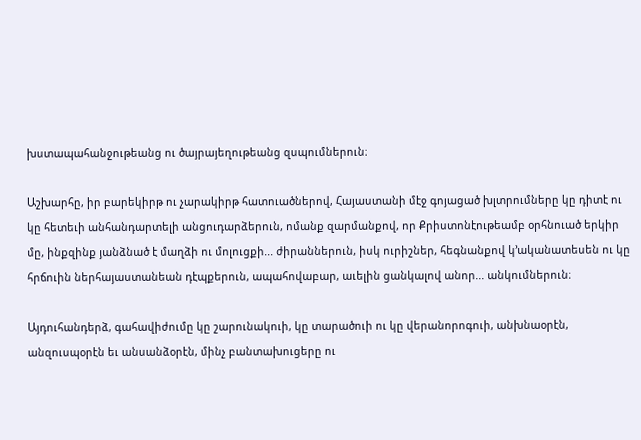խստապահանջութեանց ու ծայրայեղութեանց զսպումներուն։

Աշխարհը, իր բարեկիրթ ու չարակիրթ հատուածներով, Հայաստանի մէջ գոյացած խլտրումները կը դիտէ ու կը հետեւի անհանդարտելի անցուդարձերուն, ոմանք զարմանքով, որ Քրիստոնէութեամբ օրհնուած երկիր մը, ինքզինք յանձնած է մաղձի ու մոլուցքի... ժիրաններուն, իսկ ուրիշներ, հեգնանքով կ’ականատեսեն ու կը հրճուին ներհայաստանեան դէպքերուն, ապահովաբար, աւելին ցանկալով անոր... անկումներուն։

Այդուհանդերձ, գահավիժումը կը շարունակուի, կը տարածուի ու կը վերանորոգուի, անխնաօրէն, անզուսպօրէն եւ անսանձօրէն, մինչ բանտախուցերը ու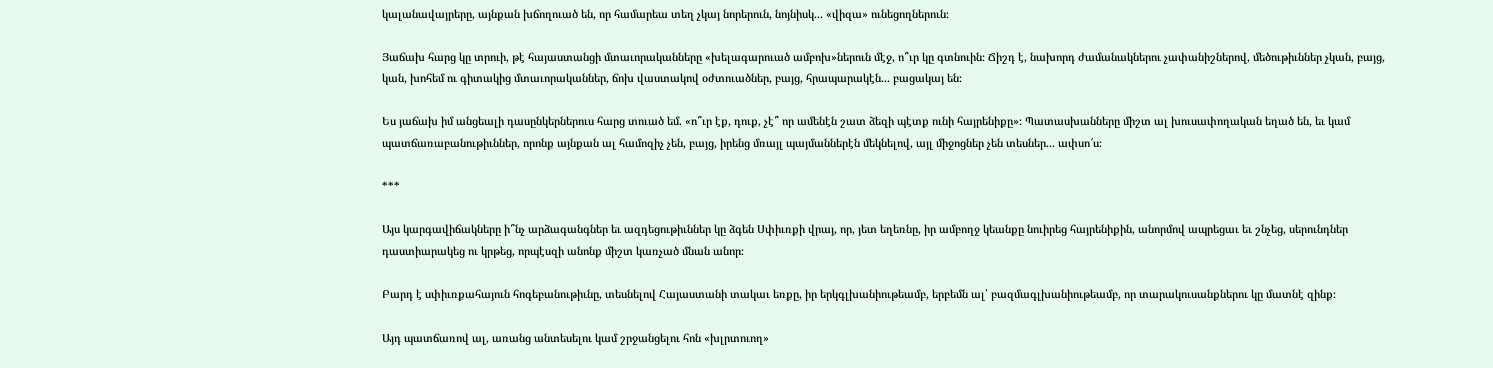կալանավայրերը, այնքան խճողուած են, որ համարեա տեղ չկայ նորերուն, նոյնիսկ... «վիզա» ունեցողներուն։

Յաճախ հարց կը տրուի, թէ հայաստանցի մտաւորականները «խելագարուած ամբոխ»ներուն մէջ, ո՞ւր կը գտնուին։ Ճիշդ է, նախորդ ժամանակներու չափանիշներով, մեծութիւններ չկան, բայց, կան, խոհեմ ու գիտակից մտաւորականներ, ճոխ վաստակով օժտուածներ, բայց, հրապարակէն... բացակայ են։

Ես յաճախ իմ անցեալի դասընկերներուս հարց տուած եմ. «ո՞ւր էք, դուք, չէ՞ որ ամենէն շատ ձեզի պէտք ունի հայրենիքը»։ Պատասխանները միշտ ալ խուսափողական եղած են, եւ կամ պատճառաբանութիւններ, որոնք այնքան ալ համոզիչ չեն, բայց, իրենց մռայլ պայմաններէն մեկնելով, այլ միջոցներ չեն տեսներ... ափսո՜ս։

***

Այս կարգավիճակները ի՞նչ արձագանգներ եւ ազդեցութիւններ կը ձգեն Սփիւռքի վրայ, որ, յետ եղեռնը, իր ամբողջ կեանքը նուիրեց հայրենիքին, անորմով ապրեցաւ եւ շնչեց, սերունդներ դաստիարակեց ու կրթեց, որպէսզի անոնք միշտ կառչած մնան անոր։

Բարդ է սփիւռքահայուն հոգեբանութիւնը, տեսնելով Հայաստանի տակաւ եռքը, իր երկգլխանիութեամբ, երբեմն ալ՝ բազմագլխանիութեամբ, որ տարակուսանքներու կը մատնէ զինք։

Այդ պատճառով ալ, առանց անտեսելու կամ շրջանցելու հոն «խլրտուող»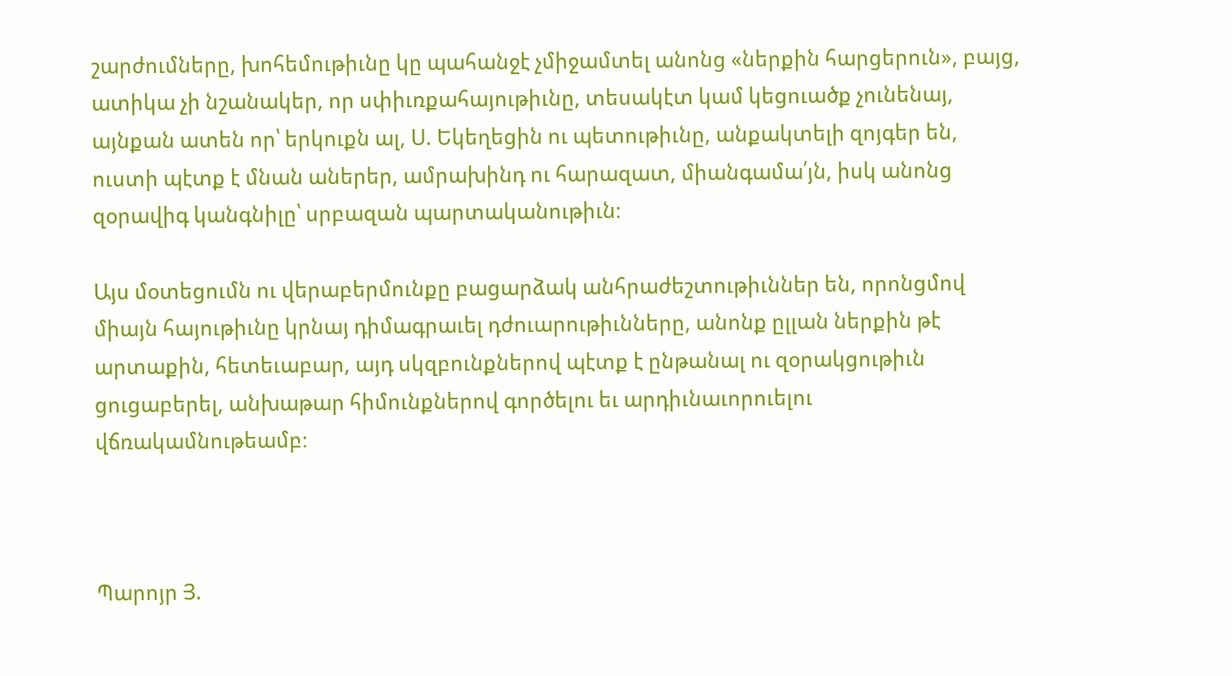շարժումները, խոհեմութիւնը կը պահանջէ չմիջամտել անոնց «ներքին հարցերուն», բայց, ատիկա չի նշանակեր, որ սփիւռքահայութիւնը, տեսակէտ կամ կեցուածք չունենայ, այնքան ատեն որ՝ երկուքն ալ, Ս. Եկեղեցին ու պետութիւնը, անքակտելի զոյգեր են, ուստի պէտք է մնան աներեր, ամրախինդ ու հարազատ, միանգամա՛յն, իսկ անոնց զօրավիգ կանգնիլը՝ սրբազան պարտականութիւն։

Այս մօտեցումն ու վերաբերմունքը բացարձակ անհրաժեշտութիւններ են, որոնցմով միայն հայութիւնը կրնայ դիմագրաւել դժուարութիւնները, անոնք ըլլան ներքին թէ արտաքին, հետեւաբար, այդ սկզբունքներով պէտք է ընթանալ ու զօրակցութիւն ցուցաբերել, անխաթար հիմունքներով գործելու եւ արդիւնաւորուելու վճռակամնութեամբ։



Պարոյր Յ.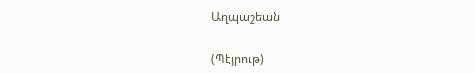Աղպաշեան

(Պէյրութ)